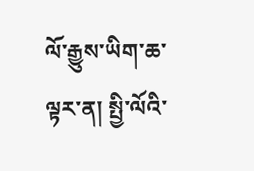ལོ་རྒྱུས་ཡིག་ཆ་ལྟར་ན། སྤྱི་ལོའི་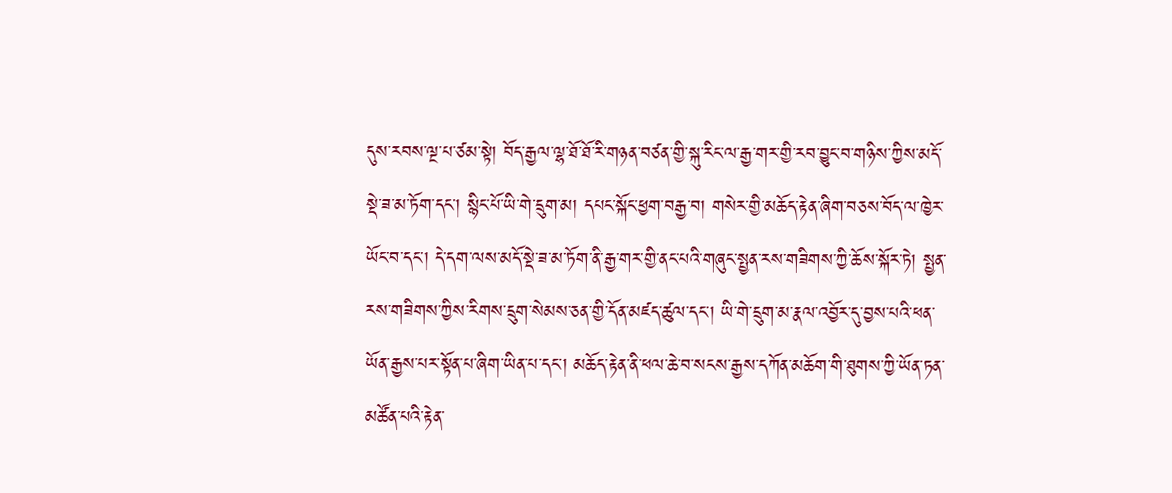དུས་རབས་ལྔ་པ་ཙམ་སྟེ། བོད་རྒྱལ་ལྷ་ཐོ་ཐོ་རི་གཉན་བཙན་གྱི་སྐུ་རིང་ལ་རྒྱ་གར་གྱི་རབ་བྱུང་བ་གཉིས་ཀྱིས་མདོ་སྡེ་ཟ་མ་ཏོག་དང་། སྙིང་པོ་ཡི་གེ་དྲུག་མ། དཔང་སྐོང་ཕྱག་བརྒྱ་བ། གསེར་གྱི་མཆོད་རྟེན་ཞིག་བཅས་བོད་ལ་ཁྱེར་ཡོང་བ་དང་། དེ་དག་ལས་མདོ་སྡེ་ཟ་མ་ཏོག་ནི་རྒྱ་གར་གྱི་ནང་པའི་གཞུང་སྤྱན་རས་གཟིགས་ཀྱི་ཆོས་སྐོར་ཏེ། སྤྱན་རས་གཟིགས་ཀྱིས་རིགས་དྲུག་སེམས་ཅན་གྱི་དོན་མཛད་ཚུལ་དང་། ཡི་གེ་དྲུག་མ་རྣལ་འབྱོར་དུ་བྱས་པའི་ཕན་ཡོན་རྒྱས་པར་སྟོན་པ་ཞིག་ཡིན་པ་དང་། མཆོད་རྟེན་ནི་ཕལ་ཆེ་བ་སངས་རྒྱས་དཀོན་མཆོག་གི་ཐུགས་ཀྱི་ཡོན་ཏན་མཚོན་པའི་རྟེན་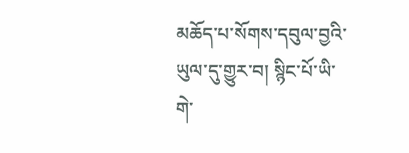མཆོད་པ་སོགས་དབུལ་བྱའི་ཡུལ་དུ་གྱུར་བ། སྙིང་པོ་ཡི་གེ་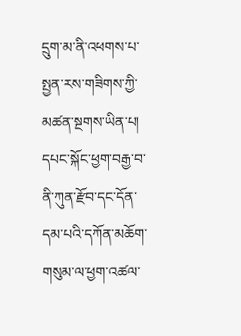དྲུག་མ་ནི་འཕགས་པ་སྤྱན་རས་གཟིགས་ཀྱི་མཚན་སྔགས་ཡིན་པ། དཔང་སྐོང་ཕྱག་བརྒྱ་བ་ནི་ཀུན་རྫོབ་དང་དོན་དམ་པའི་དཀོན་མཆོག་གསུམ་ལ་ཕྱག་འཚལ་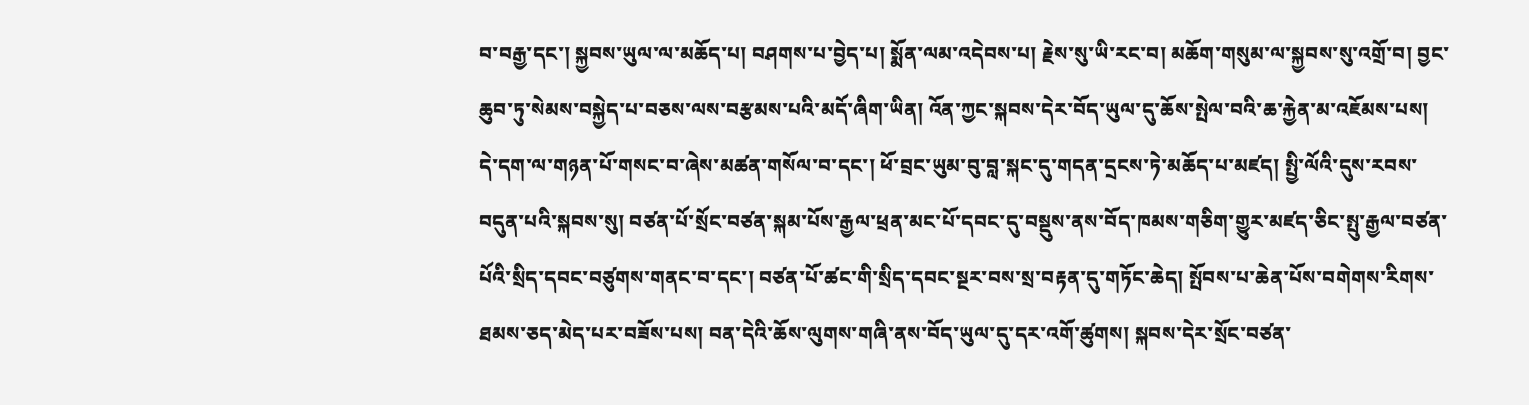བ་བརྒྱ་དང་། སྐྱབས་ཡུལ་ལ་མཆོད་པ། བཤགས་པ་བྱེད་པ། སྨོན་ལམ་འདེབས་པ། རྗེས་སུ་ཡི་རང་བ། མཆོག་གསུམ་ལ་སྐྱབས་སུ་འགྲོ་བ། བྱང་ཆུབ་ཏུ་སེམས་བསྐྱེད་པ་བཅས་ལས་བརྩམས་པའི་མདོ་ཞིག་ཡིན། འོན་ཀྱང་སྐབས་དེར་བོད་ཡུལ་དུ་ཆོས་སྤེལ་བའི་ཆ་རྐྱེན་མ་འཇོམས་པས། དེ་དག་ལ་གཉན་པོ་གསང་བ་ཞེས་མཚན་གསོལ་བ་དང་། ཕོ་བྲང་ཡུམ་བུ་བླ་སྐང་དུ་གདན་དྲངས་ཏེ་མཆོད་པ་མཛད། སྤྱི་ལོའི་དུས་རབས་བདུན་པའི་སྐབས་སུ། བཙན་པོ་སྲོང་བཙན་སྐམ་པོས་རྒྱལ་ཕྲན་མང་པོ་དབང་དུ་བསྡུས་ནས་བོད་ཁམས་གཅིག་གྱུར་མཛད་ཅིང་སྤུ་རྒྱལ་བཙན་པོའི་སྲིད་དབང་བཙུགས་གནང་བ་དང་། བཙན་པོ་ཚང་གི་སྲིད་དབང་སྔར་བས་སྲ་བརྟན་དུ་གཏོང་ཆེད། སྤོབས་པ་ཆེན་པོས་བགེགས་རིགས་ཐམས་ཅད་མེད་པར་བཟོས་པས། བན་དེའི་ཆོས་ལུགས་གཞི་ནས་བོད་ཡུལ་དུ་དར་འགོ་ཚུགས། སྐབས་དེར་སྲོང་བཙན་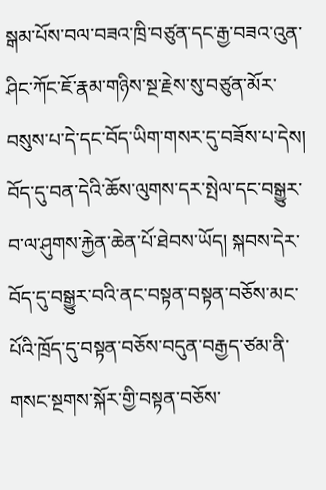སྒམ་པོས་བལ་བཟའ་ཁྲི་བཙུན་དང་རྒྱ་བཟའ་འུན་ཤིང་ཀོང་ཇོ་རྣམ་གཉིས་སྔ་རྗེས་སུ་བཙུན་མོར་བསུས་པ་དེ་དང་བོད་ཡིག་གསར་དུ་བཟོས་པ་དེས། བོད་དུ་བན་དེའི་ཆོས་ལུགས་དར་སྤེལ་དང་བསྒྱུར་བ་ལ་ཤུགས་རྐྱེན་ཆེན་པོ་ཐེབས་ཡོད། སྐབས་དེར་བོད་དུ་བསྒྱུར་བའི་ནང་བསྟན་བསྟན་བཅོས་མང་པོའི་ཁྲོད་དུ་བསྟན་བཅོས་བདུན་བརྒྱད་ཙམ་ནི་གསང་སྔགས་སྐོར་གྱི་བསྟན་བཅོས་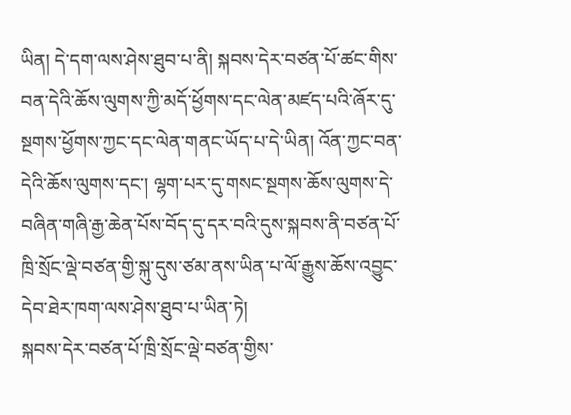ཡིན། དེ་དག་ལས་ཤེས་ཐུབ་པ་ནི། སྐབས་དེར་བཙན་པོ་ཚང་གིས་བན་དེའི་ཆོས་ལུགས་ཀྱི་མདོ་ཕྱོགས་དང་ལེན་མཛད་པའི་ཞོར་དུ་སྔགས་ཕྱོགས་ཀྱང་དང་ལེན་གནང་ཡོད་པ་དེ་ཡིན། འོན་ཀྱང་བན་དེའི་ཆོས་ལུགས་དང་། ལྷག་པར་དུ་གསང་སྔགས་ཆོས་ལུགས་དེ་བཞིན་གཞི་རྒྱ་ཆེན་པོས་བོད་དུ་དར་བའི་དུས་སྐབས་ནི་བཙན་པོ་ཁྲི་སྲོང་ལྡེ་བཙན་གྱི་སྐུ་དུས་ཙམ་ནས་ཡིན་པ་ལོ་རྒྱུས་ཆོས་འབྱུང་དེབ་ཐེར་ཁག་ལས་ཤེས་ཐུབ་པ་ཡིན་ཏེ།
སྐབས་དེར་བཙན་པོ་ཁྲི་སྲོང་ལྡེ་བཙན་གྱིས་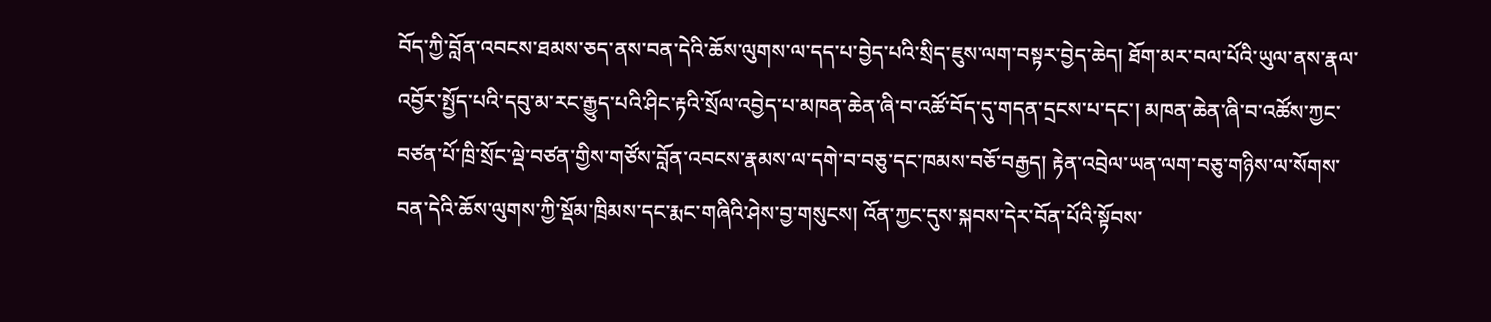བོད་ཀྱི་བློན་འབངས་ཐམས་ཅད་ནས་བན་དེའི་ཆོས་ལུགས་ལ་དད་པ་བྱེད་པའི་སྲིད་ཇུས་ལག་བསྟར་བྱེད་ཆེད། ཐོག་མར་བལ་པོའི་ཡུལ་ནས་རྣལ་འབྱོར་སྤྱོད་པའི་དབུ་མ་རང་རྒྱུད་པའི་ཤིང་རྟའི་སྲོལ་འབྱེད་པ་མཁན་ཆེན་ཞི་བ་འཚོ་བོད་དུ་གདན་དྲངས་པ་དང་། མཁན་ཆེན་ཞི་བ་འཚོས་ཀྱང་བཙན་པོ་ཁྲི་སྲོང་ལྡེ་བཙན་གྱིས་གཙོས་བློན་འབངས་རྣམས་ལ་དགེ་བ་བཅུ་དང་ཁམས་བཅོ་བརྒྱད། རྟེན་འབྲེལ་ཡན་ལག་བཅུ་གཉིས་ལ་སོགས་བན་དེའི་ཆོས་ལུགས་ཀྱི་སྡོམ་ཁྲིམས་དང་རྨང་གཞིའི་ཤེས་བྱ་གསུངས། འོན་ཀྱང་དུས་སྐབས་དེར་བོན་པོའི་སྟོབས་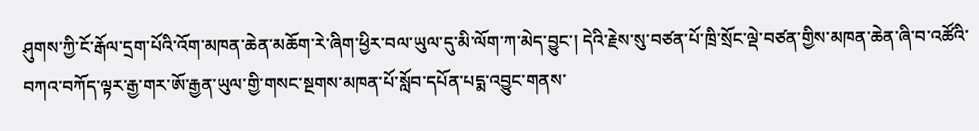ཤུགས་ཀྱི་ངོ་རྒོལ་དྲག་པོའི་འོག་མཁན་ཆེན་མཆོག་རེ་ཞིག་ཕྱིར་བལ་ཡུལ་དུ་མི་ལོག་ཀ་མེད་བྱུང་། དེའི་རྗེས་སུ་བཙན་པོ་ཁྲི་སྲོང་ལྡེ་བཙན་གྱིས་མཁན་ཆེན་ཞི་བ་འཚོའི་བཀའ་བཀོད་ལྟར་རྒྱ་གར་ཨོ་རྒྱན་ཡུལ་གྱི་གསང་སྔགས་མཁན་པོ་སློབ་དཔོན་པདྨ་འབྱུང་གནས་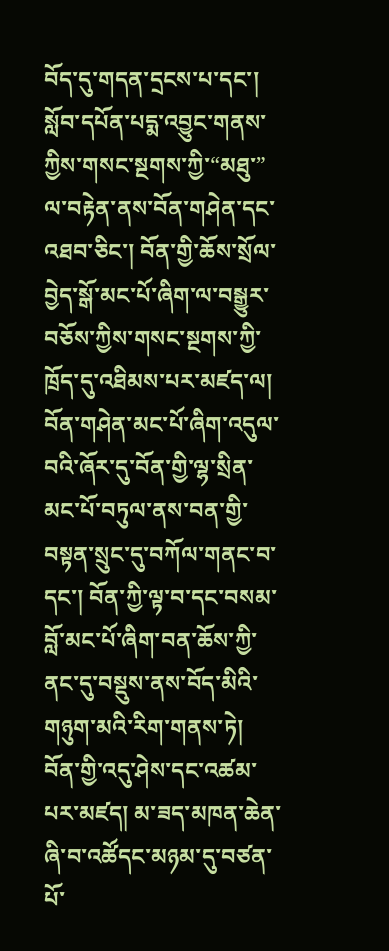བོད་དུ་གདན་དྲངས་པ་དང་། སློབ་དཔོན་པདྨ་འབྱུང་གནས་ཀྱིས་གསང་སྔགས་ཀྱི་“མཐུ་” ལ་བརྟེན་ནས་བོན་གཤེན་དང་འཐབ་ཅིང་། བོན་གྱི་ཆོས་སྲོལ་བྱེད་སྒོ་མང་པོ་ཞིག་ལ་བསྒྱུར་བཅོས་ཀྱིས་གསང་སྔགས་ཀྱི་ཁྲོད་དུ་འཐིམས་པར་མཛད་ལ། བོན་གཤེན་མང་པོ་ཞིག་འདུལ་བའི་ཞོར་དུ་བོན་གྱི་ལྷ་སྲིན་མང་པོ་བཏུལ་ནས་བན་གྱི་བསྟན་སྲུང་དུ་བཀོལ་གནང་བ་དང་། བོན་ཀྱི་ལྟ་བ་དང་བསམ་བློ་མང་པོ་ཞིག་བན་ཆོས་ཀྱི་ནང་དུ་བསྡུས་ནས་བོད་མིའི་གཉུག་མའི་རིག་གནས་ཏེ། བོན་གྱི་འདུ་ཤེས་དང་འཚམ་པར་མཛད། མ་ཟད་མཁན་ཆེན་ཞི་བ་འཚོདང་མཉམ་དུ་བཙན་པོ་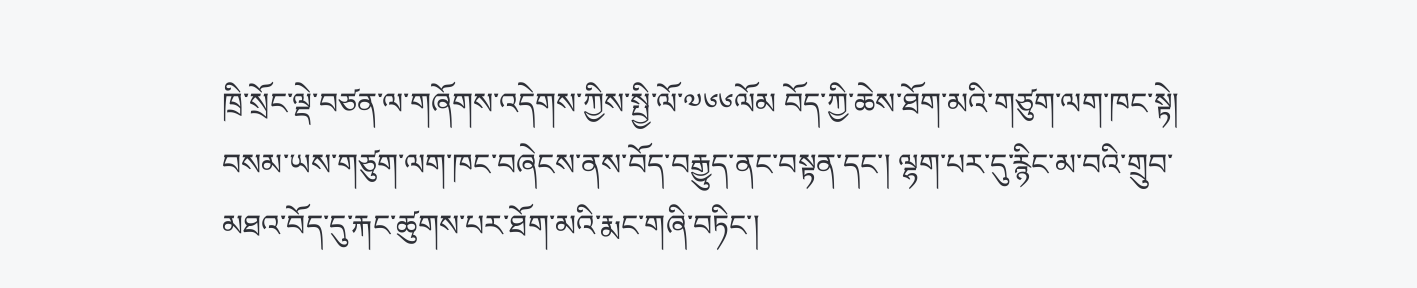ཁྲི་སྲོང་ལྡེ་བཙན་ལ་གཞོགས་འདེགས་ཀྱིས་སྤྱི་ལོ་༧༦༦ལོམ བོད་ཀྱི་ཆེས་ཐོག་མའི་གཙུག་ལག་ཁང་སྟེ། བསམ་ཡས་གཙུག་ལག་ཁང་བཞེངས་ནས་བོད་བརྒྱུད་ནང་བསྟན་དང་། ལྷག་པར་དུ་རྙིང་མ་བའི་གྲུབ་མཐའ་བོད་དུ་རྐང་ཚུགས་པར་ཐོག་མའི་རྨང་གཞི་བཏིང་།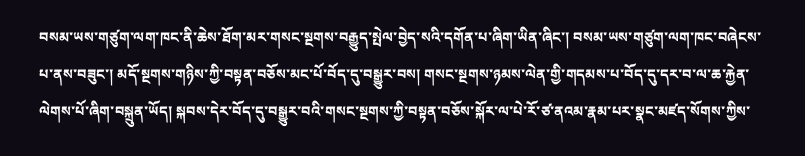བསམ་ཡས་གཙུག་ལག་ཁང་ནི་ཆེས་ཐོག་མར་གསང་སྔགས་བརྒྱུད་སྤེལ་བྱེད་སའི་དགོན་པ་ཞིག་ཡིན་ཞིང་། བསམ་ཡས་གཙུག་ལག་ཁང་བཞེངས་པ་ནས་བཟུང་། མདོ་སྔགས་གཉིས་ཀྱི་བསྟན་བཅོས་མང་པོ་བོད་དུ་བསྒྱུར་བས། གསང་སྔགས་ཉམས་ལེན་གྱི་གདམས་པ་བོད་དུ་དར་བ་ལ་ཆ་རྐྱེན་ལེགས་པོ་ཞིག་བསྐྲུན་ཡོད། སྐབས་དེར་བོད་དུ་བསྒྱུར་བའི་གསང་སྔགས་ཀྱི་བསྟན་བཅོས་སྐོར་ལ་པེ་རོ་ཙ་ནའམ་རྣམ་པར་སྣང་མཛད་སོགས་ཀྱིས་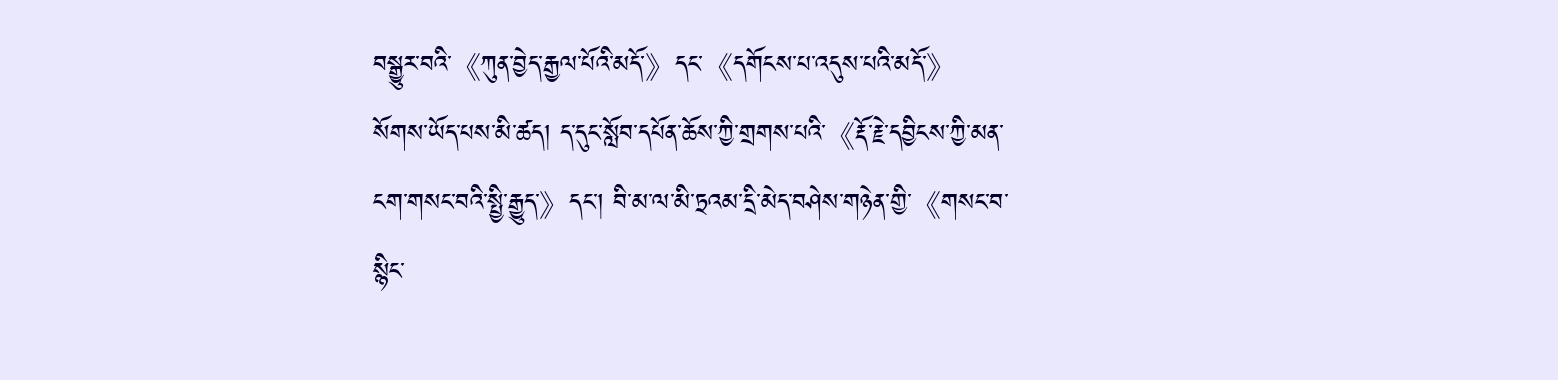བསྒྱུར་བའི་《ཀུན་བྱེད་རྒྱལ་པོའི་མདོ་》དང་《དགོངས་པ་འདུས་པའི་མདོ་》སོགས་ཡོད་པས་མི་ཚད། ད་དུང་སློབ་དཔོན་ཆོས་ཀྱི་གྲགས་པའི་《རྡོ་རྗེ་དབྱིངས་ཀྱི་མན་ངག་གསང་བའི་སྤྱི་རྒྱུད་》དང་། བི་མ་ལ་མི་ཏྲའམ་དྲི་མེད་བཤེས་གཉེན་གྱི་《གསང་བ་སྙིང་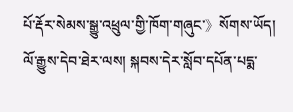པོ་རྡོར་སེམས་སྒྱུ་འཕྲུལ་གྱི་ཁོག་གཞུང་》སོགས་ཡོད། ལོ་རྒྱུས་དེབ་ཐེར་ལས། སྐབས་དེར་སློབ་དཔོན་པདྨ་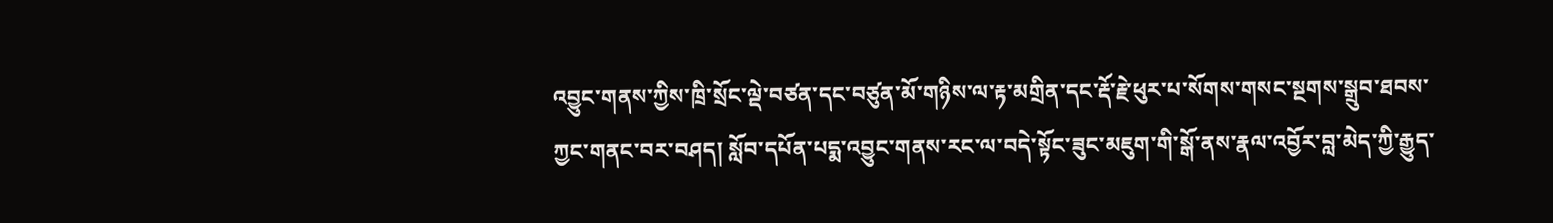འབྱུང་གནས་ཀྱིས་ཁྲི་སྲོང་ལྡེ་བཙན་དང་བཙུན་མོ་གཉིས་ལ་རྟ་མགྲིན་དང་རྡོ་རྗེ་ཕུར་པ་སོགས་གསང་སྔགས་སྒྲུབ་ཐབས་ཀྱང་གནང་བར་བཤད། སློབ་དཔོན་པདྨ་འབྱུང་གནས་རང་ལ་བདེ་སྟོང་ཟུང་མཇུག་གི་སྒོ་ནས་རྣལ་འབྱོར་བླ་མེད་ཀྱི་རྒྱུད་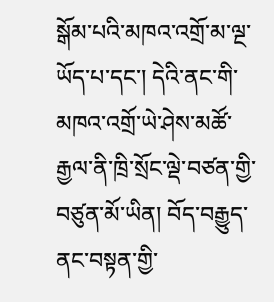སྒོམ་པའི་མཁའ་འགྲོ་མ་ལྔ་ཡོད་པ་དང་། དེའི་ནང་གི་མཁའ་འགྲོ་ཡེ་ཤེས་མཚོ་རྒྱལ་ནི་ཁྲི་སྲོང་ལྡེ་བཙན་གྱི་བཙུན་མོ་ཡིན། བོད་བརྒྱུད་ནང་བསྟན་གྱི་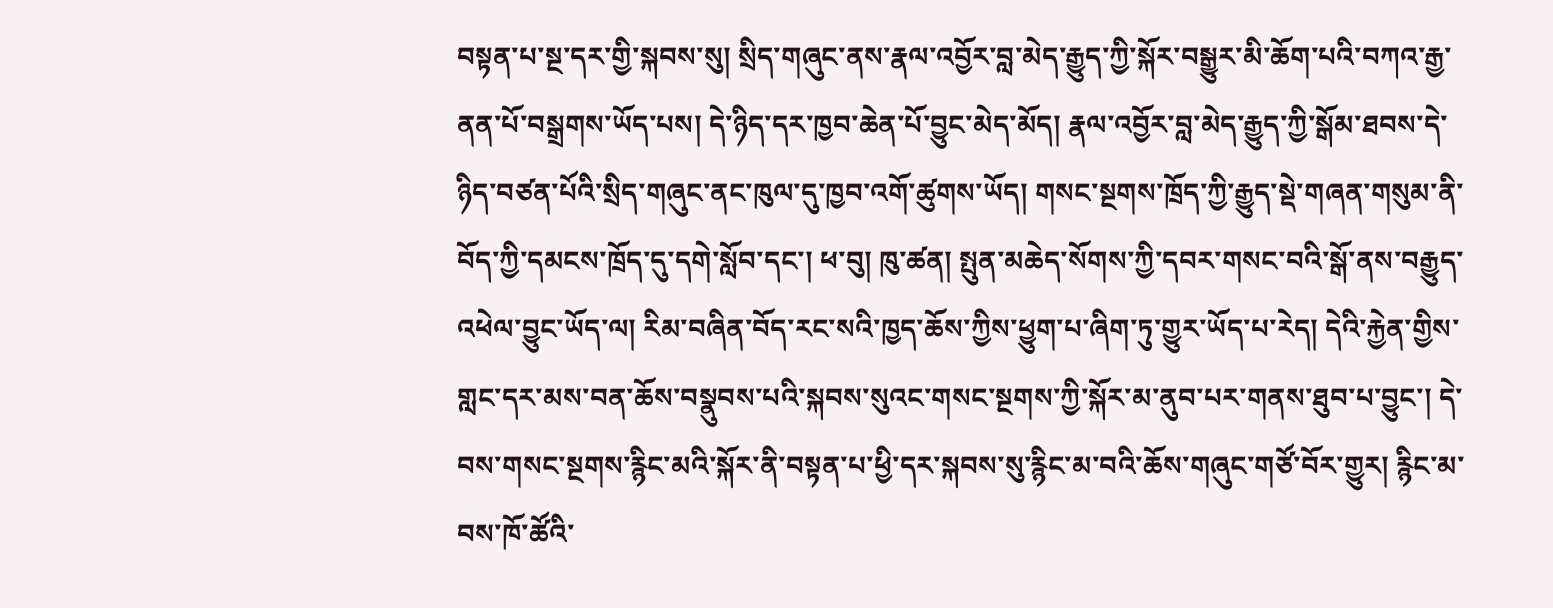བསྟན་པ་སྔ་དར་གྱི་སྐབས་སུ། སྲིད་གཞུང་ནས་རྣལ་འབྱོར་བླ་མེད་རྒྱུད་ཀྱི་སྐོར་བསྒྱུར་མི་ཆོག་པའི་བཀའ་རྒྱ་ནན་པོ་བསྒྲགས་ཡོད་པས། དེ་ཉིད་དར་ཁྱབ་ཆེན་པོ་བྱུང་མེད་མོད། རྣལ་འབྱོར་བླ་མེད་རྒྱུད་ཀྱི་སྒོམ་ཐབས་དེ་ཉིད་བཙན་པོའི་སྲིད་གཞུང་ནང་ཁུལ་དུ་ཁྱབ་འགོ་ཚུགས་ཡོད། གསང་སྔགས་ཁྲོད་ཀྱི་རྒྱུད་སྡེ་གཞན་གསུམ་ནི་བོད་ཀྱི་དམངས་ཁྲོད་དུ་དགེ་སློབ་དང་། ཕ་བུ། ཁུ་ཚན། སྤུན་མཆེད་སོགས་ཀྱི་དབར་གསང་བའི་སྒོ་ནས་བརྒྱུད་འཕེལ་བྱུང་ཡོད་ལ། རིམ་བཞིན་བོད་རང་སའི་ཁྱད་ཆོས་ཀྱིས་ཕྱུག་པ་ཞིག་ཏུ་གྱུར་ཡོད་པ་རེད། དེའི་རྐྱེན་གྱིས་གླང་དར་མས་བན་ཆོས་བསྣུབས་པའི་སྐབས་སུའང་གསང་སྔགས་ཀྱི་སྐོར་མ་ནུབ་པར་གནས་ཐུབ་པ་བྱུང་། དེ་བས་གསང་སྔགས་རྙིང་མའི་སྐོར་ནི་བསྟན་པ་ཕྱི་དར་སྐབས་སུ་རྙིང་མ་བའི་ཆོས་གཞུང་གཙོ་བོར་གྱུར། རྙིང་མ་བས་ཁོ་ཚོའི་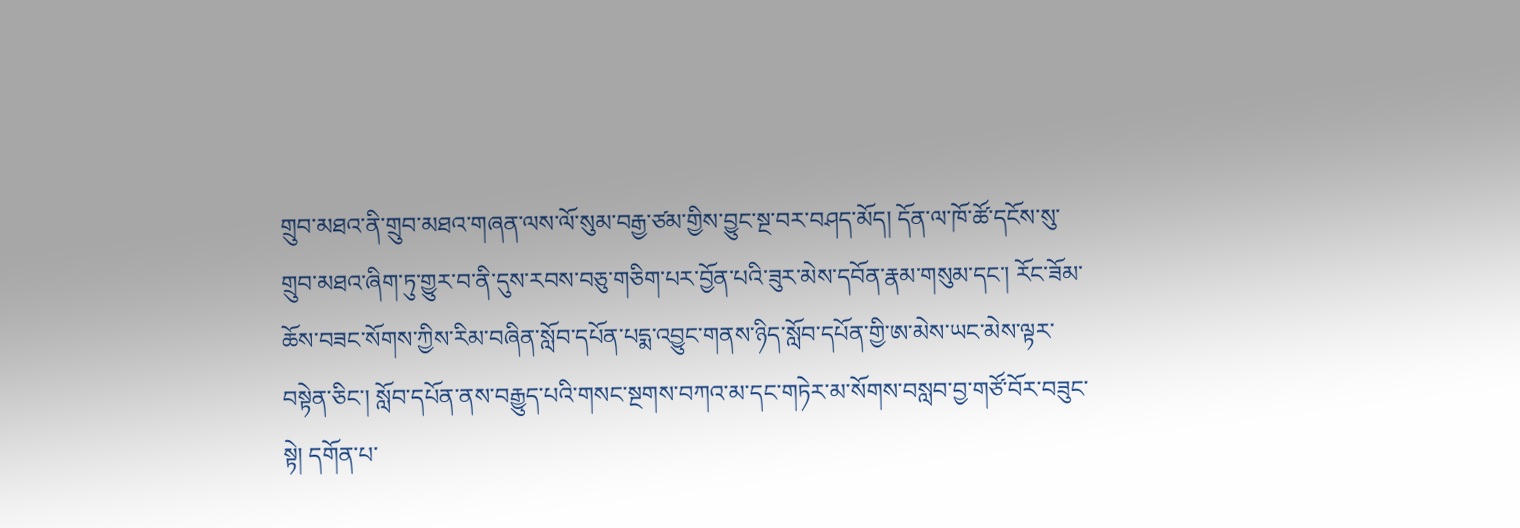གྲུབ་མཐའ་ནི་གྲུབ་མཐའ་གཞན་ལས་ལོ་སུམ་བརྒྱ་ཙམ་གྱིས་བྱུང་སྔ་བར་བཤད་མོད། དོན་ལ་ཁོ་ཚོ་དངོས་སུ་གྲུབ་མཐའ་ཞིག་ཏུ་གྱུར་བ་ནི་དུས་རབས་བཅུ་གཅིག་པར་བྱོན་པའི་ཟུར་མེས་དབོན་རྣམ་གསུམ་དང་། རོང་ཟོམ་ཆོས་བཟང་སོགས་ཀྱིས་རིམ་བཞིན་སློབ་དཔོན་པདྨ་འབྱུང་གནས་ཉིད་སློབ་དཔོན་གྱི་ཨ་མེས་ཡང་མེས་ལྟར་བསྟེན་ཅིང་། སློབ་དཔོན་ནས་བརྒྱུད་པའི་གསང་སྔགས་བཀའ་མ་དང་གཏེར་མ་སོགས་བསླབ་བྱ་གཙོ་བོར་བཟུང་སྟེ། དགོན་པ་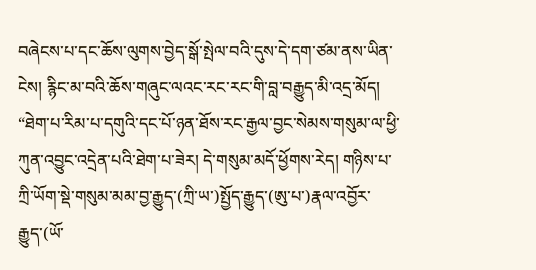བཞེངས་པ་དང་ཆོས་ལུགས་བྱེད་སྒོ་སྤེལ་བའི་དུས་དེ་དག་ཙམ་ནས་ཡིན་ངེས། རྙིང་མ་བའི་ཆོས་གཞུང་ལའང་རང་རང་གི་བླ་བརྒྱུད་མི་འདྲ་མོད། “ཐེག་པ་རིམ་པ་དགུའི་དང་པོ་ཉན་ཐོས་རང་རྒྱལ་བྱང་སེམས་གསུམ་ལ་ཕྱི་ཀུན་འབྱུང་འདྲེན་པའི་ཐེག་པ་ཟེར། དེ་གསུམ་མདོ་ཕྱོགས་རེད། གཉིས་པ་ཀྲི་ཡོག་སྡེ་གསུམ་མམ་བྱ་རྒྱུད་(ཀྲི་ཡ་)སྤྱོད་རྒྱུད་(ཨུ་པ་)རྣལ་འབྱོར་རྒྱུད་(ཡོ་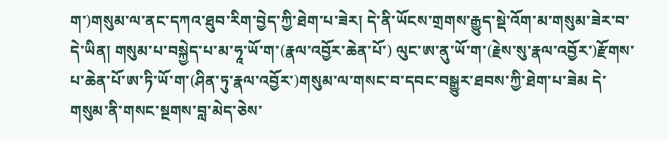ག་)གསུམ་ལ་ནང་དཀའ་ཐུབ་རིག་བྱེད་ཀྱི་ཐེག་པ་ཟེར། དེ་ནི་ཡོངས་གྲགས་རྒྱུད་སྡེ་འོག་མ་གསུམ་ཟེར་བ་དེ་ཡིན། གསུམ་པ་བསྐྱེད་པ་མ་ཧཱ་ཡོ་ག་(རྣལ་འབྱོར་ཆེན་པོ་) ལུང་ཨ་ནུ་ཡོ་ག་(རྗེས་སུ་རྣལ་འབྱོར་)རྫོགས་པ་ཆེན་པོ་ཨ་ཏི་ཡོ་ག་(ཤིན་ཏུ་རྣལ་འབྱོར་)གསུམ་ལ་གསང་བ་དབང་བསྒྱུར་ཐབས་ཀྱི་ཐེག་པ་ཟེམ དེ་གསུམ་ནི་གསང་སྔགས་བླ་མེད་ཅེས་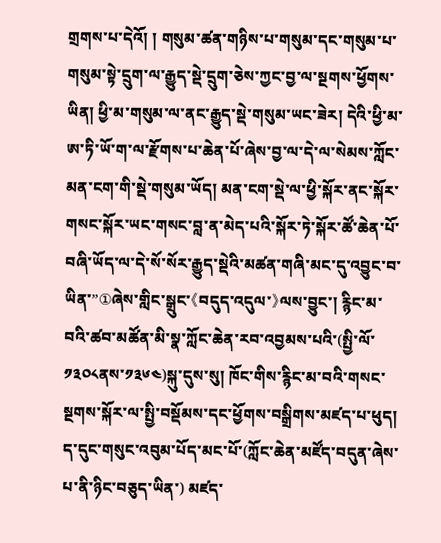གྲགས་པ་དེའོ། ། གསུམ་ཚན་གཉིས་པ་གསུམ་དང་གསུམ་པ་གསུམ་སྟེ་དྲུག་ལ་རྒྱུད་སྡེ་དྲུག་ཅེས་ཀྱང་བྱ་ལ་སྔགས་ཕྱོགས་ཡིན། ཕྱི་མ་གསུམ་ལ་ནང་རྒྱུད་སྡེ་གསུམ་ཡང་ཟེར། དེའི་ཕྱི་མ་ཨ་ཏི་ཡོ་ག་ལ་རྫོགས་པ་ཆེན་པོ་ཞེས་བྱ་ལ་དེ་ལ་སེམས་ཀློང་མན་ངག་གི་སྡེ་གསུམ་ཡོད། མན་ངག་སྡེ་ལ་ཕྱི་སྐོར་ནང་སྐོར་གསང་སྐོར་ཡང་གསང་བླ་ན་མེད་པའི་སྐོར་ཏེ་སྐོར་ཚོ་ཆེན་པོ་བཞི་ཡོད་ལ་དེ་སོ་སོར་རྒྱུད་སྡེའི་མཚན་གཞི་མང་དུ་འབྱུང་བ་ཡིན་”①ཞེས་གླིང་སྒྲུང་《བདུད་འདུལ་》ལས་བྱུང་། རྙིང་མ་བའི་ཚབ་མཚོན་མི་སྣ་ཀློང་ཆེན་རབ་འབྱམས་པའི་(སྤྱི་ལོ་༡༣༠༨ནས་༡༣༦༤)སྐུ་དུས་སུ། ཁོང་གིས་རྙིང་མ་བའི་གསང་སྔགས་སྐོར་ལ་སྤྱི་བསྡོམས་དང་ཕྱོགས་བསྒྲིགས་མཛད་པ་ཕུད། ད་དུང་གསུང་འབུམ་པོད་མང་པོ་(ཀློང་ཆེན་མཛོད་བདུན་ཞེས་པ་ནི་ཉིང་བཅུད་ཡིན་) མཛད་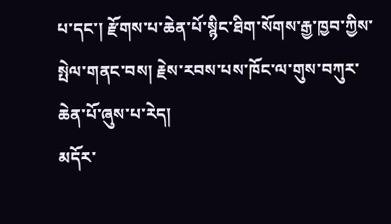པ་དང་། རྫོགས་པ་ཆེན་པོ་སྙིང་ཐིག་སོགས་རྒྱ་ཁྱབ་ཀྱིས་སྤེལ་གནང་བས། རྗེས་རབས་པས་ཁོང་ལ་གུས་བཀུར་ཆེན་པོ་ཞུས་པ་རེད།
མདོར་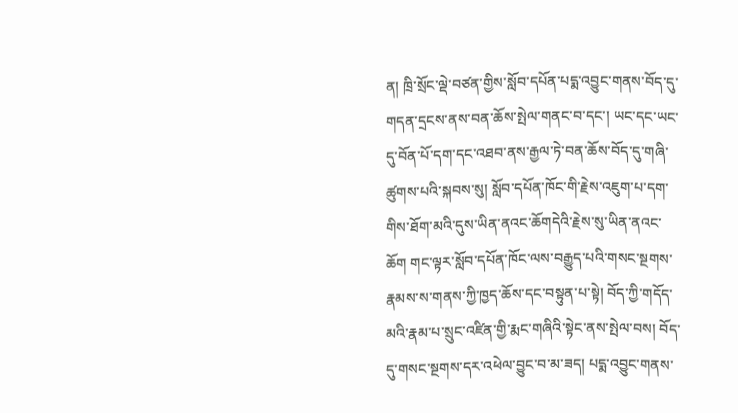ན། ཁྲི་སྲོང་ལྡེ་བཙན་གྱིས་སློབ་དཔོན་པདྨ་འབྱུང་གནས་བོད་དུ་གདན་དྲངས་ནས་བན་ཆོས་སྤེལ་གནང་བ་དང་། ཡང་དང་ཡང་དུ་བོན་པོ་དག་དང་འཐབ་ནས་རྒྱལ་ཏེ་བན་ཆོས་བོད་དུ་གཞི་ཚུགས་པའི་སྐབས་སུ། སློབ་དཔོན་ཁོང་གི་རྗེས་འཇུག་པ་དག་གིས་ཐོག་མའི་དུས་ཡིན་ནའང་ཆོགདེའི་རྗེས་སུ་ཡིན་ནའང་ཆོག གང་ལྟར་སློབ་དཔོན་ཁོང་ལས་བརྒྱུད་པའི་གསང་སྔགས་རྣམས་ས་གནས་ཀྱི་ཁྱད་ཆོས་དང་བསྟུན་པ་སྟེ། བོད་ཀྱི་གདོད་མའི་རྣམ་པ་སྲུང་འཛིན་གྱི་རྨང་གཞིའི་སྟེང་ནས་སྤེལ་བས། བོད་དུ་གསང་སྔགས་དར་འཕེལ་བྱུང་བ་མ་ཟད། པདྨ་འབྱུང་གནས་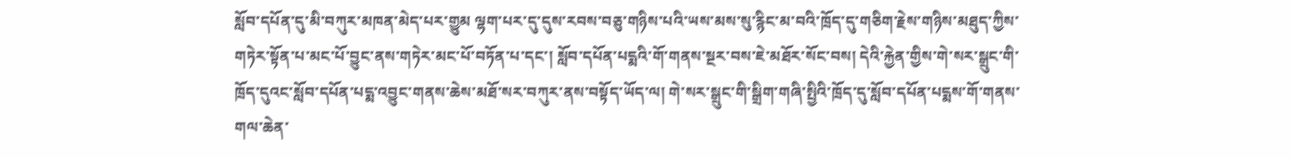སློབ་དཔོན་དུ་མི་བཀུར་མཁན་མེད་པར་གྱུམ ལྷག་པར་དུ་དུས་རབས་བཅུ་གཉིས་པའི་ཡས་མས་སུ་རྙིང་མ་བའི་ཁྲོད་དུ་གཅིག་རྗེས་གཉིས་མཐུད་ཀྱིས་གཏེར་སྟོན་པ་མང་པོ་བྱུང་ནས་གཏེར་མང་པོ་བཏོན་པ་དང་། སློབ་དཔོན་པདྨའི་གོ་གནས་སྔར་བས་ཇེ་མཐོར་སོང་བས། དེའི་རྐྱེན་གྱིས་གེ་སར་སྒྲུང་གི་ཁྲོད་དུའང་སློབ་དཔོན་པདྨ་འབྱུང་གནས་ཆེས་མཐོ་སར་བཀུར་ནས་བསྟོད་ཡོད་ལ། གེ་སར་སྒྲུང་གི་སྒྲིག་གཞི་སྤྱིའི་ཁྲོད་དུ་སློབ་དཔོན་པདྨས་གོ་གནས་གལ་ཆེན་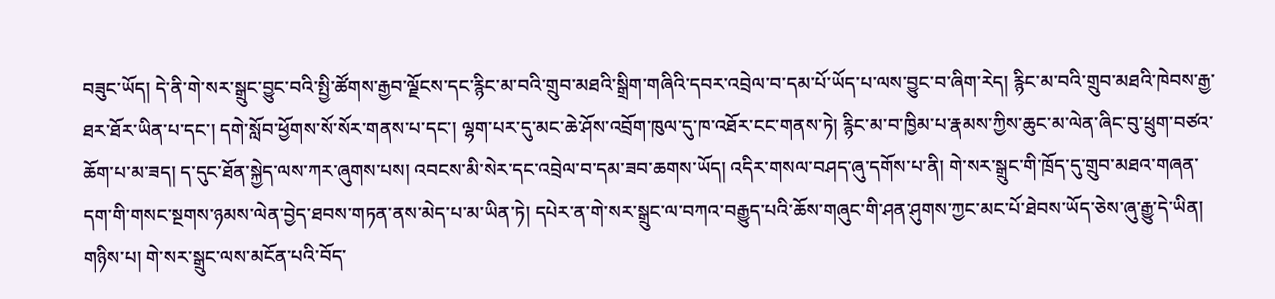བཟུང་ཡོད། དེ་ནི་གེ་སར་སྒྲུང་བྱུང་བའི་སྤྱི་ཚོགས་རྒྱབ་ལྗོངས་དང་རྙིང་མ་བའི་གྲུབ་མཐའི་སྒྲིག་གཞིའི་དབར་འབྲེལ་བ་དམ་པོ་ཡོད་པ་ལས་བྱུང་བ་ཞིག་རེད། རྙིང་མ་བའི་གྲུབ་མཐའི་ཁེབས་རྒྱ་ཐར་ཐོར་ཡིན་པ་དང་། དགེ་སློབ་ཕྱོགས་སོ་སོར་གནས་པ་དང་། ལྷག་པར་དུ་མང་ཆེ་ཤོས་འབྲོག་ཁུལ་དུ་ཁ་འཐོར་ངང་གནས་ཏེ། རྙིང་མ་བ་ཁྱིམ་པ་རྣམས་ཀྱིས་ཆུང་མ་ལེན་ཞིང་བུ་ཕྲུག་བཙའ་ཆོག་པ་མ་ཟད། ད་དུང་ཐོན་སྐྱེད་ལས་ཀར་ཞུགས་པས། འབངས་མི་སེར་དང་འབྲེལ་བ་དམ་ཟབ་ཆགས་ཡོད། འདིར་གསལ་བཤད་ཞུ་དགོས་པ་ནི། གེ་སར་སྒྲུང་གི་ཁྲོད་དུ་གྲུབ་མཐའ་གཞན་དག་གི་གསང་སྔགས་ཉམས་ལེན་བྱེད་ཐབས་གཏན་ནས་མེད་པ་མ་ཡིན་ཏེ། དཔེར་ན་གེ་སར་སྒྲུང་ལ་བཀའ་བརྒྱུད་པའི་ཆོས་གཞུང་གི་ཤན་ཤུགས་ཀྱང་མང་པོ་ཐེབས་ཡོད་ཅེས་ཞུ་རྒྱུ་དེ་ཡིན།
གཉིས་པ། གེ་སར་སྒྲུང་ལས་མངོན་པའི་བོད་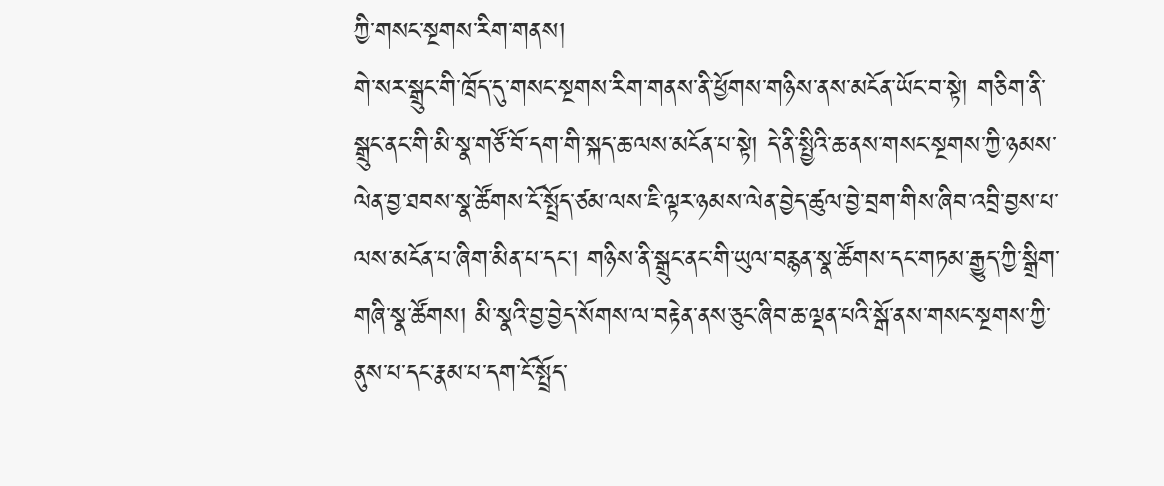ཀྱི་གསང་སྔགས་རིག་གནས།
གེ་སར་སྒྲུང་གི་ཁྲོད་དུ་གསང་སྔགས་རིག་གནས་ནི་ཕྱོགས་གཉིས་ནས་མངོན་ཡོང་བ་སྟེ། གཅིག་ནི་སྒྲུང་ནང་གི་མི་སྣ་གཙོ་བོ་དག་གི་སྐད་ཆ་ལས་མངོན་པ་སྟེ། དེ་ནི་སྤྱིའི་ཆ་ནས་གསང་སྔགས་ཀྱི་ཉམས་ལེན་བྱ་ཐབས་སྣ་ཚོགས་ངོ་སྤྲོད་ཙམ་ལས་ཇི་ལྟར་ཉམས་ལེན་བྱེད་ཚུལ་བྱེ་བྲག་གིས་ཞིབ་འབྲི་བྱས་པ་ལས་མངོན་པ་ཞིག་མིན་པ་དང་། གཉིས་ནི་སྒྲུང་ནང་གི་ཡུལ་བརྙན་སྣ་ཚོགས་དང་གཏམ་རྒྱུད་ཀྱི་སྒྲིག་གཞི་སྣ་ཚོགས། མི་སྣའི་བྱ་བྱེད་སོགས་ལ་བརྟེན་ནས་ཅུང་ཞིབ་ཆ་ལྡན་པའི་སྒོ་ནས་གསང་སྔགས་ཀྱི་ནུས་པ་དང་རྣམ་པ་དག་ངོ་སྤྲོད་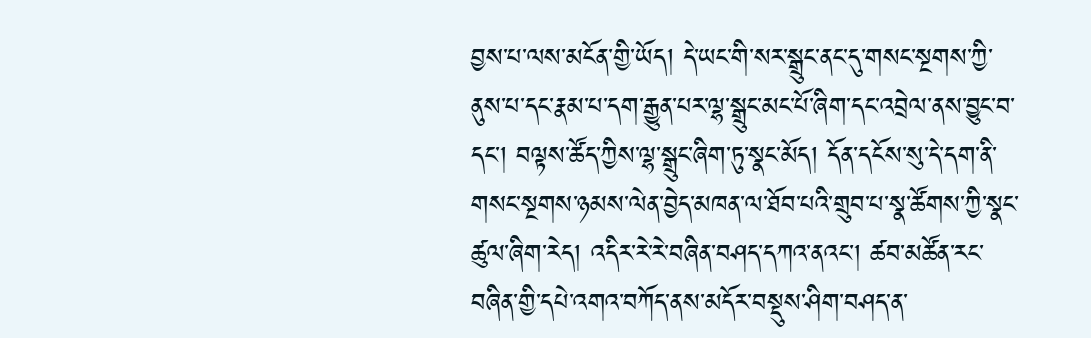བྱས་པ་ལས་མངོན་གྱི་ཡོད། དེ་ཡང་གི་སར་སྒྲུང་ནང་དུ་གསང་སྔགས་ཀྱི་ནུས་པ་དང་རྣམ་པ་དག་རྒྱུན་པར་ལྷ་སྒྲུང་མང་པོ་ཞིག་དང་འབྲེལ་ནས་བྱུང་བ་དང་། བལྟས་ཚོད་ཀྱིས་ལྷ་སྒྲུང་ཞིག་ཏུ་སྣང་མོད། དོན་དངོས་སུ་དེ་དག་ནི་གསང་སྔགས་ཉམས་ལེན་བྱེད་མཁན་ལ་ཐོབ་པའི་གྲུབ་པ་སྣ་ཚོགས་ཀྱི་སྣང་ཚུལ་ཞིག་རེད། འདིར་རེ་རེ་བཞིན་བཤད་དཀའ་ནའང་། ཚབ་མཚོན་རང་བཞིན་གྱི་དཔེ་འགའ་བཀོད་ནས་མདོར་བསྡུས་ཤིག་བཤད་ན་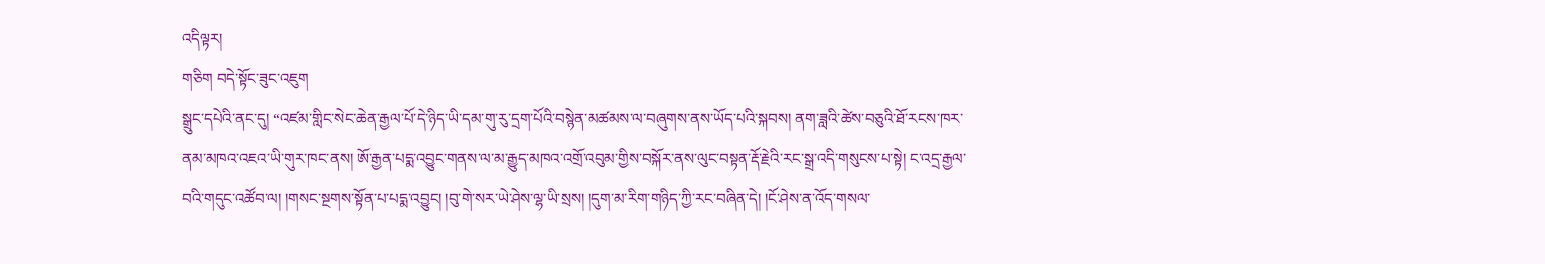འདིལྟར།
གཅིག བདེ་སྟོང་ཟུང་འཇུག
སྒྲུང་དཔེའི་ནང་དུ། “འཛམ་གླིང་སེང་ཆེན་རྒྱལ་པོ་དེ་ཉིད་ཡི་དམ་གུ་རུ་དྲག་པོའི་བསྙེན་མཚམས་ལ་བཞུགས་ནས་ཡོད་པའི་སྐབས། ནག་ཟླའི་ཚེས་བཅུའི་ཐོ་རངས་ཁར་ནམ་མཁའ་འཇའ་ཡི་གུར་ཁང་ནས། ཨོ་རྒྱན་པདྨ་འབྱུང་གནས་ལ་མ་རྒྱུད་མཁའ་འགྲོ་འབུམ་གྱིས་བསྐོར་ནས་ལུང་བསྟན་རྡོ་རྗེའི་རང་སྒྲ་འདི་གསུངས་པ་སྟེ། ང་འདྲ་རྒྱལ་བའི་གདུང་འཚོབ་ལ། །གསང་སྔགས་སྟོན་པ་པདྨ་འབྱུང། །བུ་གེ་སར་ཡེ་ཤེས་ལྷ་ཡི་སྲས། །དུག་མ་རིག་གཉིད་ཀྱི་རང་བཞིན་དེ། །ངོ་ཤེས་ན་འོད་གསལ་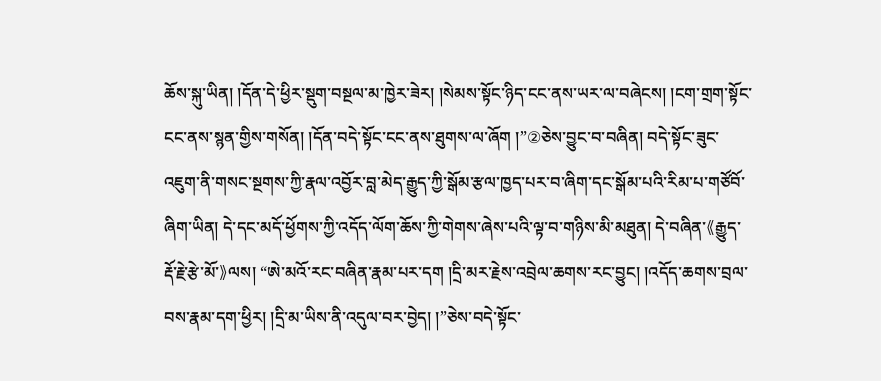ཆོས་སྐུ་ཡིན། །དོན་དེ་ཕྱིར་སྡུག་བསྔལ་མ་ཁྱེར་ཟེར། །སེམས་སྟོང་ཉིད་ངང་ནས་ཡར་ལ་བཞེངས། །ངག་གྲག་སྟོང་ངང་ནས་སྙན་གྱིས་གསོན། །དོན་བདེ་སྟོང་ངང་ནས་ཐུགས་ལ་ཞོག །”②ཅེས་བྱུང་བ་བཞིན། བདེ་སྟོང་ཟུང་འཇུག་ནི་གསང་སྔགས་ཀྱི་རྣལ་འབྱོར་བླ་མེད་རྒྱུད་ཀྱི་སྒོམ་རྩལ་ཁྱད་པར་བ་ཞིག་དང་སྒོམ་པའི་རིམ་པ་གཙོབོ་ཞིག་ཡིན། དེ་དང་མདོ་ཕྱོགས་ཀྱི་འདོད་ལོག་ཆོས་ཀྱི་གེགས་ཞེས་པའི་ལྟ་བ་གཉིས་མི་མཐུན། དེ་བཞིན་《རྒྱུད་རྡོ་རྗེ་རྩེ་མོ་》ལས། “ཨེ་མའོ་རང་བཞིན་རྣམ་པར་དག །དྲི་མར་རྗེས་འབྲེལ་ཆགས་རང་བྱུང། །འདོད་ཆགས་བྲལ་བས་རྣམ་དག་ཕྱིར། །དྲི་མ་ཡིས་ནི་འདུལ་བར་བྱེད། །”ཅེས་བདེ་སྟོང་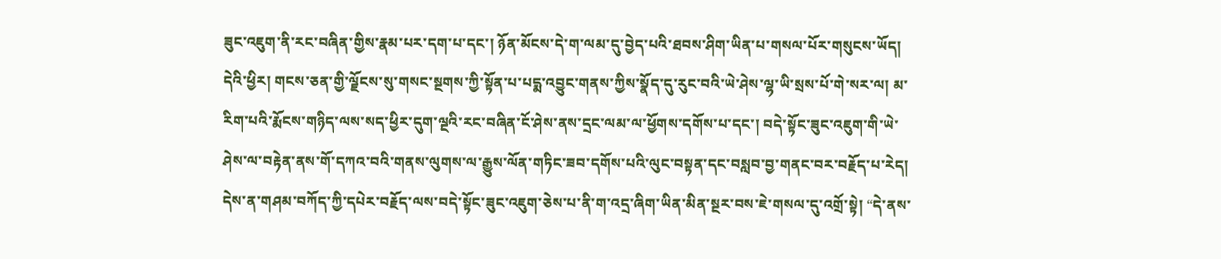ཟུང་འཇུག་ནི་རང་བཞིན་གྱིས་རྣམ་པར་དག་པ་དང་། ཉོན་མོངས་དེ་ག་ལམ་དུ་བྱེད་པའི་ཐབས་ཤིག་ཡིན་པ་གསལ་པོར་གསུངས་ཡོད། དེའི་ཕྱིར། གངས་ཅན་གྱི་ལྗོངས་སུ་གསང་སྔགས་ཀྱི་སྟོན་པ་པདྨ་འབྱུང་གནས་ཀྱིས་སྣོད་དུ་རུང་བའི་ཡེ་ཤེས་ལྷ་ཡི་སྲས་པོ་གེ་སར་ལ། མ་རིག་པའི་རྨོངས་གཉིད་ལས་སད་ཕྱིར་དུག་ལྔའི་རང་བཞིན་ངོ་ཤེས་ནས་དྲང་ལམ་ལ་ཕྱོགས་དགོས་པ་དང་། བདེ་སྟོང་ཟུང་འཇུག་གི་ཡེ་ཤེས་ལ་བརྟེན་ནས་གོ་དཀའ་བའི་གནས་ལུགས་ལ་རྒྱུས་ལོན་གཏིང་ཟབ་དགོས་པའི་ལུང་བསྟན་དང་བསླབ་བྱ་གནང་བར་བརྗོད་པ་རེད། དེས་ན་གཤམ་བཀོད་ཀྱི་དཔེར་བརྗོད་ལས་བདེ་སྟོང་ཟུང་འཇུག་ཅེས་པ་ནི་ག་འདྲ་ཞིག་ཡིན་མིན་སྔར་བས་ཇེ་གསལ་དུ་འགྲོ་སྟེ། “དེ་ནས་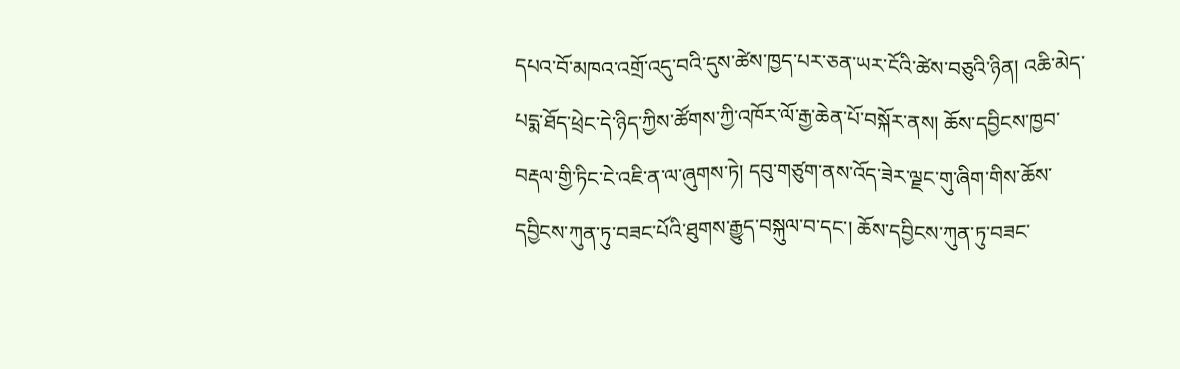དཔའ་བོ་མཁའ་འགྲོ་འདུ་བའི་དུས་ཚེས་ཁྱད་པར་ཅན་ཡར་ངོའི་ཚེས་བཅུའི་ཉིན། འཆི་མེད་པདྨ་ཐོད་ཕྲེང་དེ་ཉིད་ཀྱིས་ཚོགས་ཀྱི་འཁོར་ལོ་རྒྱ་ཆེན་པོ་བསྐོར་ནས། ཆོས་དབྱིངས་ཁྱབ་བརྡལ་གྱི་ཏིང་ངེ་འཇི་ན་ལ་ཞུགས་ཏེ། དབུ་གཙུག་ནས་འོད་ཟེར་ལྗང་གུ་ཞིག་གིས་ཆོས་དབྱིངས་ཀུན་ཏུ་བཟང་པོའི་ཐུགས་རྒྱུད་བསྐུལ་བ་དང་། ཆོས་དབྱིངས་ཀུན་ཏུ་བཟང་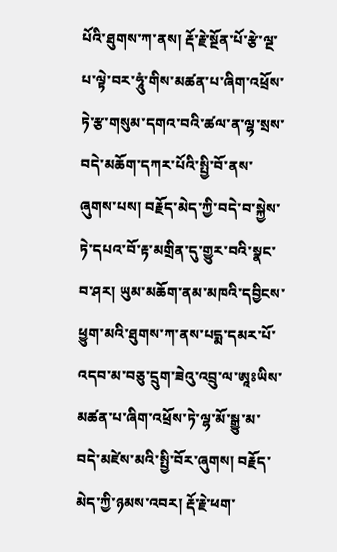པོའི་ཐུགས་ཀ་ནས། རྡོ་རྗེ་སྔོན་པོ་རྩེ་ལྔ་པ་ལྟེ་བར་ཧཱུཾ་གིས་མཚན་པ་ཞིག་འཕྲོས་ཏེ་རྩ་གསུམ་དགའ་བའི་ཚལ་ན་ལྷ་སྲས་བདེ་མཆོག་དཀར་པོའི་སྤྱི་བོ་ནས་ཞུགས་པས། བརྗོད་མེད་ཀྱི་བདེ་བ་སྐྱེས་ཏེ་དཔའ་བོ་རྟ་མགྲིན་དུ་གྱུར་བའི་སྣང་བ་ཤར། ཡུམ་མཆོག་ནམ་མཁའི་དབྱིངས་ཕྱུག་མའི་ཐུགས་ཀ་ནས་པདྨ་དམར་པོ་འདབ་མ་བཅུ་དྲུག་ཟེའུ་འབྲུ་ལ་ཨཱཿཡིས་མཚན་པ་ཞིག་འཕྲོས་ཏེ་ལྷ་མོ་སྒྱུ་མ་བདེ་མཛེས་མའི་སྤྱི་བོར་ཞུགས། བརྗོད་མེད་ཀྱི་ཉམས་འབར། རྡོ་རྗེ་ཕག་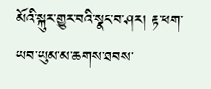མོའི་སྐུར་གྱུར་བའི་སྣང་བ་ཤར། རྟ་ཕག་ཡབ་ཡུམ་མ་ཆགས་ཐབས་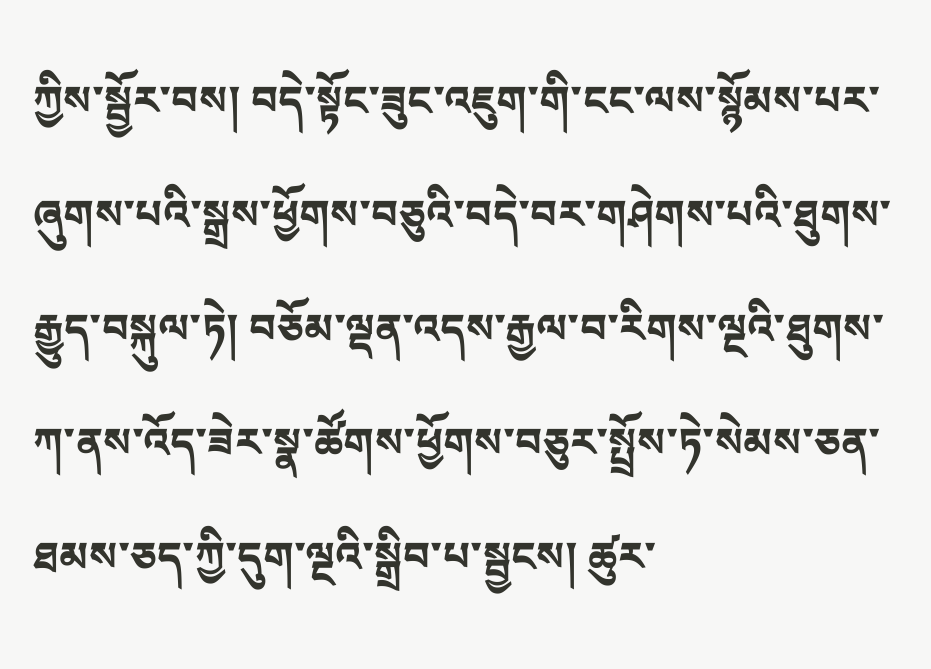ཀྱིས་སྦྱོར་བས། བདེ་སྟོང་ཟུང་འཇུག་གི་ངང་ལས་སྙོམས་པར་ཞུགས་པའི་སྒྲས་ཕྱོགས་བཅུའི་བདེ་བར་གཤེགས་པའི་ཐུགས་རྒྱུད་བསྐུལ་ཏེ། བཅོམ་ལྡན་འདས་རྒྱལ་བ་རིགས་ལྔའི་ཐུགས་ཀ་ནས་འོད་ཟེར་སྣ་ཚོགས་ཕྱོགས་བཅུར་སྤྲོས་ཏེ་སེམས་ཅན་ཐམས་ཅད་ཀྱི་དུག་ལྔའི་སྒྲིབ་པ་སྦྱངས། ཚུར་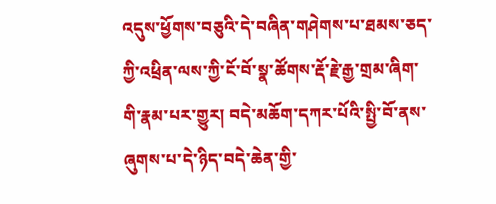འདུས་ཕྱོགས་བཅུའི་དེ་བཞིན་གཤེགས་པ་ཐམས་ཅད་ཀྱི་འཕྲིན་ལས་ཀྱི་ངོ་བོ་སྣ་ཚོགས་རྡོ་རྗེ་རྒྱ་གྲམ་ཞིག་གི་རྣམ་པར་གྱུར། བདེ་མཆོག་དཀར་པོའི་སྤྱི་བོ་ནས་ཞུགས་པ་དེ་ཉིད་བདེ་ཆེན་གྱི་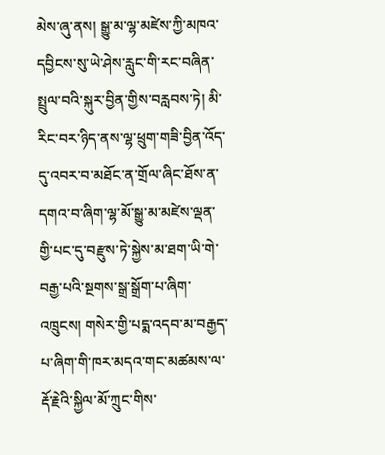མེས་ཞུ་ནས། སྒྱུ་མ་ལྷ་མཛེས་ཀྱི་མཁའ་དབྱིངས་སུ་ཡེ་ཤེས་རླུང་གི་རང་བཞིན་སྤྲུལ་བའི་སྐུར་བྱིན་གྱིས་བརླབས་ཏེ། མི་རིང་བར་ཉིད་ནས་ལྷ་ཕྲུག་གཟི་བྱིན་འོད་དུ་འབར་བ་མཐོང་ན་གྲོལ་ཞིང་ཐོས་ན་དགའ་བ་ཞིག་ལྷ་མོ་སྒྱུ་མ་མཛེས་ལྡན་གྱི་པང་དུ་བརྫུས་ཏེ་སྐྱེས་མ་ཐག་ཡི་གེ་བརྒྱ་པའི་སྔགས་སྒྲ་སྒྲོག་པ་ཞིག་འཁྲུངས། གསེར་གྱི་པདྨ་འདབ་མ་བརྒྱད་པ་ཞིག་གི་ཁར་མདའ་གང་མཚམས་ལ་རྡོ་རྗེའི་སྐྱིལ་མོ་ཀྲུང་གིས་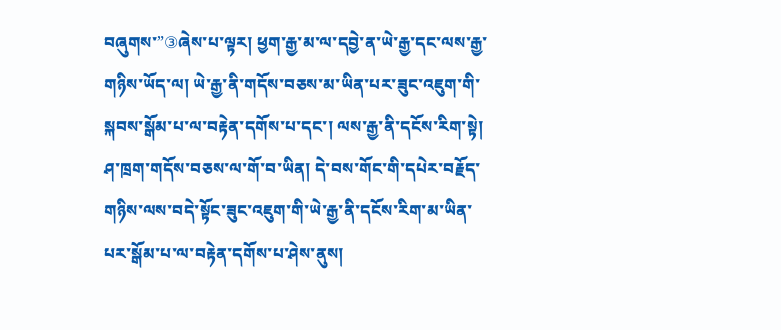བཞུགས་”③ཞེས་པ་ལྟར། ཕྱག་རྒྱ་མ་ལ་དབྱེ་ན་ཡེ་རྒྱ་དང་ལས་རྒྱ་གཉིས་ཡོད་ལ། ཡེ་རྒྱ་ནི་གདོས་བཅས་མ་ཡིན་པར་ཟུང་འཇུག་གི་སྐབས་སྒོམ་པ་ལ་བརྟེན་དགོས་པ་དང་། ལས་རྒྱ་ནི་དངོས་རིག་སྟེ། ཤ་ཁྲག་གདོས་བཅས་ལ་གོ་བ་ཡིན། དེ་བས་གོང་གི་དཔེར་བརྗོད་གཉིས་ལས་བདེ་སྟོང་ཟུང་འཇུག་གི་ཡེ་རྒྱ་ནི་དངོས་རིག་མ་ཡིན་པར་སྒོམ་པ་ལ་བརྟེན་དགོས་པ་ཤེས་ནུས།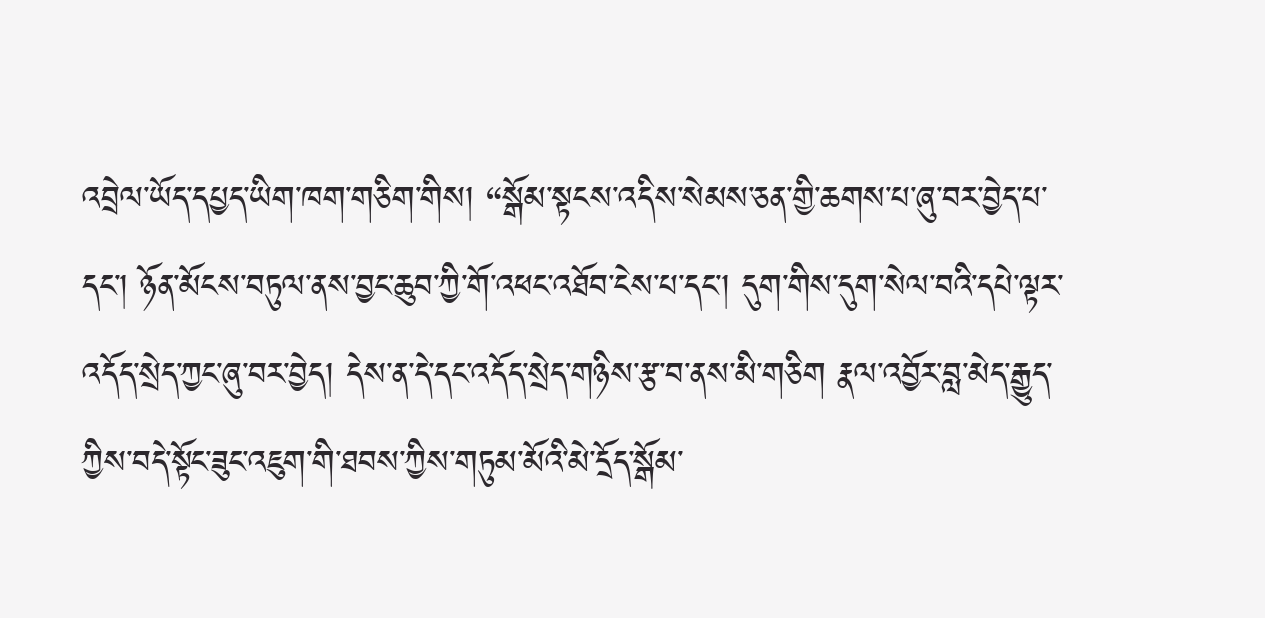འབྲེལ་ཡོད་དཔྱད་ཡིག་ཁག་གཅིག་གིས། “སྒོམ་སྟངས་འདིས་སེམས་ཅན་གྱི་ཆགས་པ་ཞུ་བར་བྱེད་པ་དང་། ཉོན་མོངས་བཏུལ་ནས་བྱང་ཆུབ་ཀྱི་གོ་འཕང་འཐོབ་ངེས་པ་དང་། དུག་གིས་དུག་སེལ་བའི་དཔེ་ལྟར་འདོད་སྲེད་ཀྱང་ཞུ་བར་བྱེད། དེས་ན་དེ་དང་འདོད་སྲེད་གཉིས་རྩ་བ་ནས་མི་གཅིག རྣལ་འབྱོར་བླ་མེད་རྒྱུད་ཀྱིས་བདེ་སྟོང་ཟུང་འཇུག་གི་ཐབས་ཀྱིས་གཏུམ་མོའི་མེ་དྲོད་སྒོམ་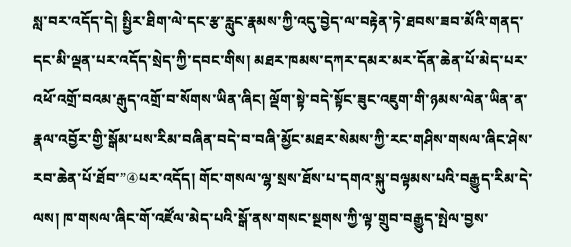སླ་བར་འདོད་དེ། སྤྱིར་ཐིག་ལེ་དང་རྩ་རླུང་རྣམས་ཀྱི་འདུ་བྱེད་ལ་བརྟེན་ཏེ་ཐབས་ཟབ་མོའི་གནད་དང་མི་ལྡན་པར་འདོད་སྲེད་ཀྱི་དབང་གིས། མཐར་ཁམས་དཀར་དམར་མར་དོན་ཆེན་པོ་མེད་པར་འཕོ་འགྲོ་བའམ་རྒུད་འགྲོ་བ་སོགས་ཡིན་ཞིང། ལྡོག་སྟེ་བདེ་སྟོང་ཟུང་འཇུག་གི་ཉམས་ལེན་ཡིན་ན་རྣལ་འབྱོར་གྱི་སྒོམ་པས་རིམ་བཞིན་བདེ་བ་བཞི་མྱོང་མཐར་སེམས་ཀྱི་རང་གཤིས་གསལ་ཞིང་ཤེས་རབ་ཆེན་པོ་ཐོབ་”④པར་འདོད། གོང་གསལ་ལྷ་སྲས་ཐོས་པ་དགའ་སྐུ་བལྟམས་པའི་བརྒྱུད་རིམ་དེ་ལས། ཁ་གསལ་ཞིང་གོ་འཛོལ་མེད་པའི་སྒོ་ནས་གསང་སྔགས་ཀྱི་ལྟ་གྲུབ་བརྒྱུད་སྤེལ་བྱས་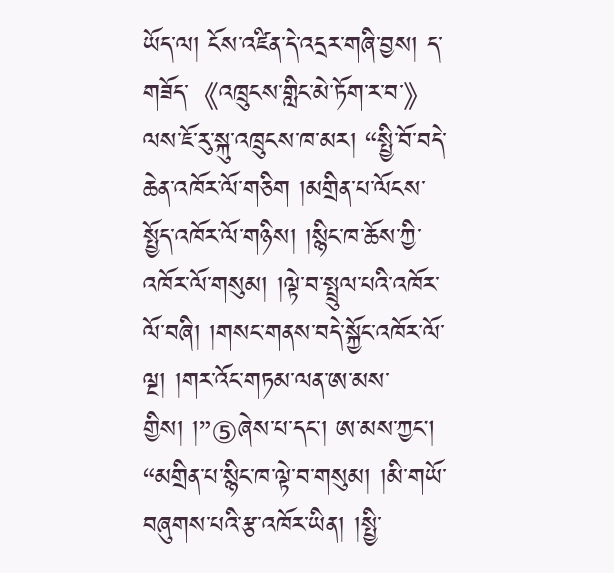ཡོད་ལ། ངོས་འཛིན་དེ་འདྲར་གཞི་བྱས། ད་གཟོད་《འཁྲུངས་གླིང་མེ་ཏོག་ར་བ་》ལས་ཇོ་རུ་སྐུ་འཁྲུངས་ཁ་མར། “སྤྱི་བོ་བདེ་ཆེན་འཁོར་ལོ་གཅིག །མགྲིན་པ་ལོངས་སྤྱོད་འཁོར་ལོ་གཉིས། །སྙིང་ཁ་ཆོས་ཀྱི་འཁོར་ལོ་གསུམ། །ལྟེ་བ་སྤྲུལ་པའི་འཁོར་ལོ་བཞི། །གསང་གནས་བདེ་སྐྱོང་འཁོར་ལོ་ལྔ། །གར་འོང་གཏམ་ལན་ཨ་མས་གྱིས། །”⑤ཞེས་པ་དང་། ཨ་མས་ཀྱང། “མགྲིན་པ་སྙིང་ཁ་ལྟེ་བ་གསུམ། །མི་གཡོ་བཞུགས་པའི་རྩ་འཁོར་ཡིན། །སྤྱི་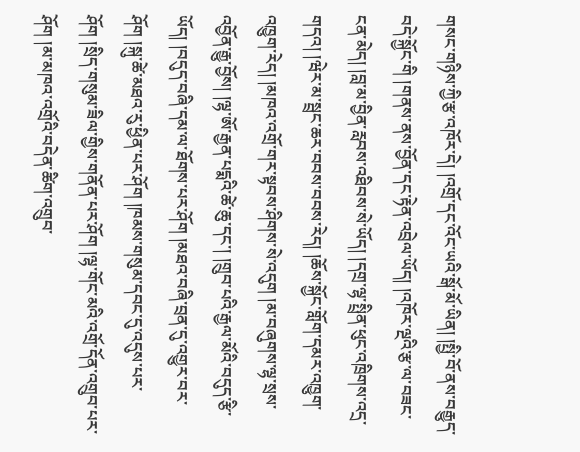གསང་གཉིས་ཀྱི་རྩ་འཁོར་དེ། །འགྲོ་དང་འོང་ཡའི་སྒོ་མོ་ཡིན། །སྤྱི་བོ་ནས་བརྒྱུད་བདེ་སྐྱོང་གི །གནས་ནས་བྱོན་དང་རྟེན་འབྲེལ་ཡོད། །འཁོར་ལྔའི་རྩ་ལ་བཟང་ངན་མེད། །བླ་མ་བྱིན་རླབས་འཐིབས་སེ་ཡོད། །དགྲ་ལྷ་སྤྲིན་ཕུང་འཁྲིགས་འདྲ་གདའ། །ཝེར་མ་སྦྲང་ཆར་བབས་བབས་རེད། །ཆོས་སྐྱོང་གློག་དམར་འཁྱུག་འཁྱུག་རེད། །མཁའ་འགྲོ་གར་སྟབས་ཤིགས་སེ་འདུག །མ་བཞུགས་ལྷ་སྲས་འབྱོན་རྒྱུ་བྱོས། །ལྷ་ཨོ་རྒྱན་པདྨའི་ཚེ་ཆུ་དང་། །གྲུབ་པའི་རྒྱལ་མོའི་བདུད་རྩི་ཡོད། །བདུད་བཞི་དམ་ལ་ཐོགས་པར་ཤོག །མཐའ་བཞི་བྲན་དུ་འགྱུར་བར་ཤོག །སྐུ་ཚེ་མཐའ་རུ་ཕྱིན་པར་ཤོག །ཁམས་གསུམ་དབང་དུ་འདུས་པར་ཤོག །སྲིད་གསུམ་ཟིལ་གྱིས་གནོན་པར་ཤོག །ལྷ་གོང་མའི་འགྲོ་དོན་འགྲུབ་པར་ཤོག །མ་མཁའ་འགྲོའི་བདེན་ཚིག་འགྲུབ་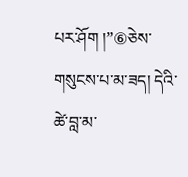པར་ཤོག །”⑥ཅེས་གསུངས་པ་མ་ཟད། དེའི་ཚེ་བླ་མ་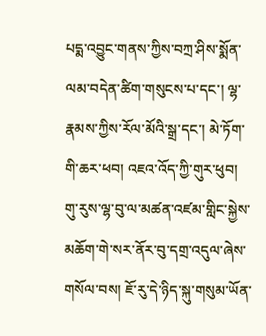པདྨ་འབྱུང་གནས་ཀྱིས་བཀྲ་ཤིས་སྨོན་ལམ་བདེན་ཚིག་གསུངས་པ་དང་། ལྷ་རྣམས་ཀྱིས་རོལ་མོའི་སྒྲ་དང་། མེ་ཏོག་གི་ཆར་ཕབ། འཇའ་འོད་ཀྱི་གུར་ཕུབ། གུ་རུས་ལྷ་བུ་ལ་མཚན་འཛམ་གླིང་སྐྱེས་མཆོག་གེ་སར་ནོར་བུ་དགྲ་འདུལ་ཞེས་གསོལ་བས། ཇོ་རུ་དེ་ཉིད་སྐུ་གསུམ་ཡོན་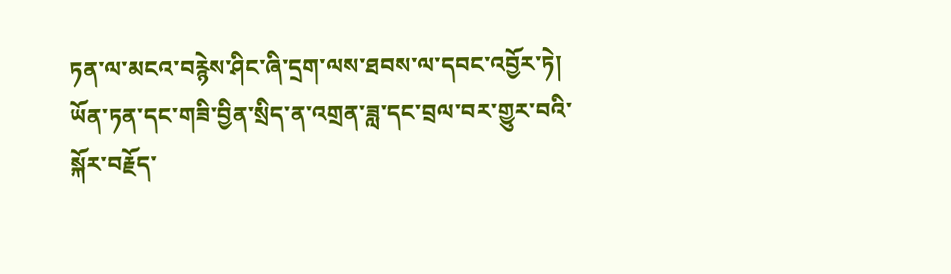ཏན་ལ་མངའ་བརྙེས་ཤིང་ཞི་དྲག་ལས་ཐབས་ལ་དབང་འབྱོར་ཏེ། ཡོན་ཏན་དང་གཟི་བྱིན་སྲིད་ན་འགྲན་ཟླ་དང་བྲལ་བར་གྱུར་བའི་སྐོར་བརྗོད་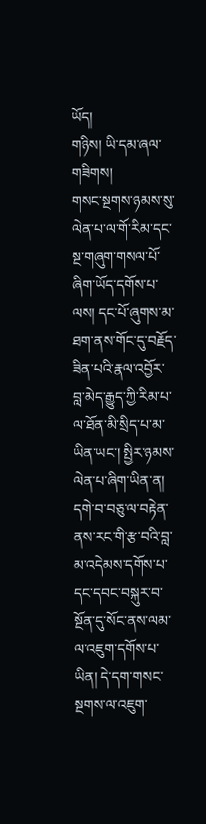ཡོད།
གཉིས། ཡི་དམ་ཞལ་གཟིགས།
གསང་སྔགས་ཉམས་སུ་ལེན་པ་ལ་གོ་རིམ་དང་སྔ་གཞུག་གསལ་པོ་ཞིག་ཡོད་དགོས་པ་ལས། དང་པོ་ཞུགས་མ་ཐག་ནས་གོང་དུ་བརྗོད་ཟིན་པའི་རྣལ་འབྱོར་བླ་མེད་རྒྱུད་ཀྱི་རིམ་པ་ལ་ཐོན་མི་སྲིད་པ་མ་ཡིན་ཡང་། སྤྱིར་ཉམས་ལེན་པ་ཞིག་ཡིན་ན། དགེ་བ་བཅུ་ལ་བརྟེན་ནས་རང་གི་རྩ་བའི་བླ་མ་འདེམས་དགོས་པ་དང་དབང་བསྐུར་བ་སྔོན་དུ་སོང་ནས་ལམ་ལ་འཇུག་དགོས་པ་ཡིན། དེ་དག་གསང་སྔགས་ལ་འཇུག་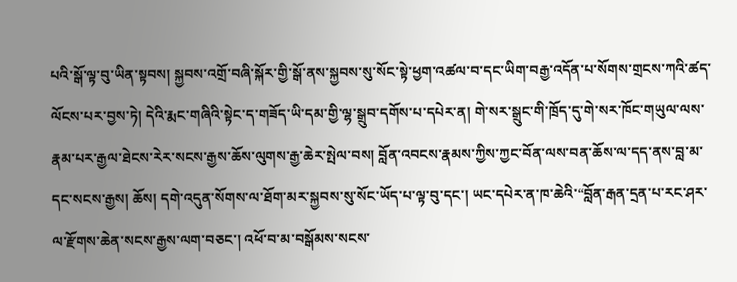པའི་སྒོ་ལྟ་བུ་ཡིན་སྟབས། སྐྱབས་འགྲོ་བཞི་སྐོར་གྱི་སྒོ་ནས་སྐྱབས་སུ་སོང་སྟེ་ཕྱག་འཚལ་བ་དང་ཡིག་བརྒྱ་འདོན་པ་སོགས་གྲངས་ཀའི་ཚད་ལོངས་པར་བྱས་ཏེ། དེའི་རྨང་གཞིའི་སྟེང་ད་གཟོད་ཡི་དམ་གྱི་ལྷ་སྒྲུབ་དགོས་པ་དཔེར་ན། གེ་སར་སྒྲུང་གི་ཁྲོད་དུ་གེ་སར་ཁོང་གཡུལ་ལས་རྣམ་པར་རྒྱལ་ཐེངས་རེར་སངས་རྒྱས་ཆོས་ལུགས་རྒྱ་ཆེར་སྤེལ་བས། བློན་འབངས་རྣམས་ཀྱིས་ཀྱང་བོན་ལས་བན་ཆོས་ལ་དད་ནས་བླ་མ་དང་སངས་རྒྱས། ཆོས། དགེ་འདུན་སོགས་ལ་ཐོག་མར་སྐྱབས་སུ་སོང་ཡོད་པ་ལྟ་བུ་དང་། ཡང་དཔེར་ན་ཁ་ཆེའི་“བློན་རྒན་དྲན་པ་རང་ཤར་ལ་རྫོགས་ཆེན་སངས་རྒྱས་ལག་བཅང་། འཕོ་བ་མ་བསྒོམས་སངས་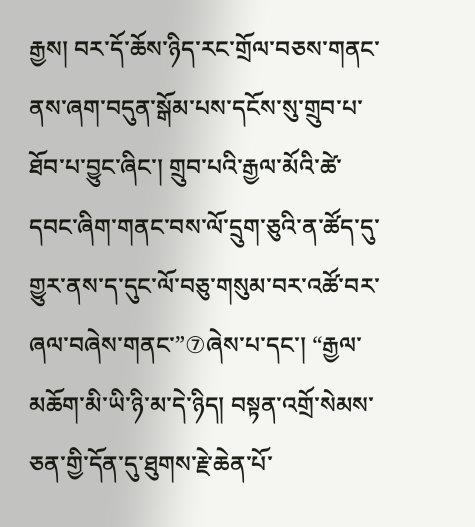རྒྱས། བར་དོ་ཆོས་ཉིད་རང་གྲོལ་བཅས་གནང་ནས་ཞག་བདུན་སྒོམ་པས་དངོས་སུ་གྲུབ་པ་ཐོབ་པ་བྱུང་ཞིང་། གྲུབ་པའི་རྒྱལ་མོའི་ཚེ་དབང་ཞིག་གནང་བས་ལོ་དྲུག་ཅུའི་ན་ཚོད་དུ་གྱུར་ནས་ད་དུང་ལོ་བཅུ་གསུམ་བར་འཚོ་བར་ཞལ་བཞེས་གནང་”⑦ཞེས་པ་དང་། “རྒྱལ་མཆོག་མི་ཡི་ཉི་མ་དེ་ཉིད། བསྟན་འགྲོ་སེམས་ཅན་གྱི་དོན་དུ་ཐུགས་རྗེ་ཆེན་པོ་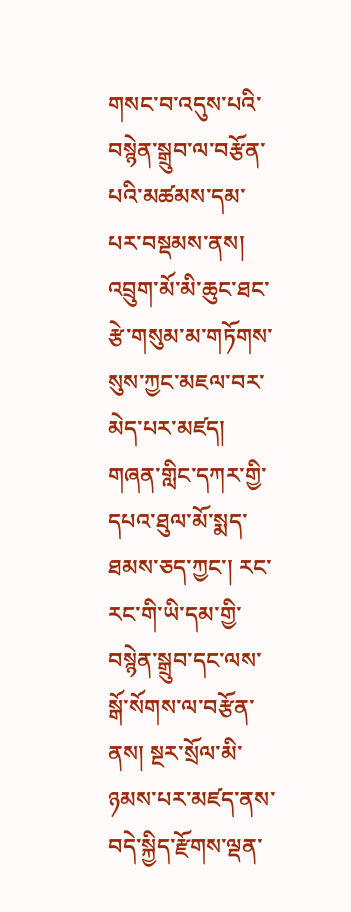གསང་བ་འདུས་པའི་བསྙེན་སྒྲུབ་ལ་བརྩོན་པའི་མཚམས་དམ་པར་བསྡམས་ནས། འབྲུག་མོ་མི་ཆུང་ཐང་རྩེ་གསུམ་མ་གཏོགས་སུས་ཀྱང་མཇལ་བར་མེད་པར་མཛད། གཞན་གླིང་དཀར་གྱི་དཔའ་ཐུལ་མོ་སྨད་ཐམས་ཅད་ཀྱང་། རང་རང་གི་ཡི་དམ་གྱི་བསྙེན་སྒྲུབ་དང་ལས་སྒོ་སོགས་ལ་བརྩོན་ནས། སྔར་སྲོལ་མི་ཉམས་པར་མཛད་ནས་བདེ་སྐྱིད་རྫོགས་ལྡན་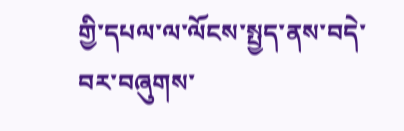གྱི་དཔལ་ལ་ལོངས་སྤྱད་ནས་བདེ་བར་བཞུགས་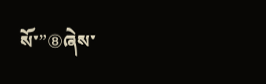སོ་”⑧ཞེས་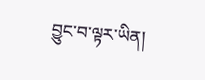བྱུང་བ་ལྟར་ཡིན།